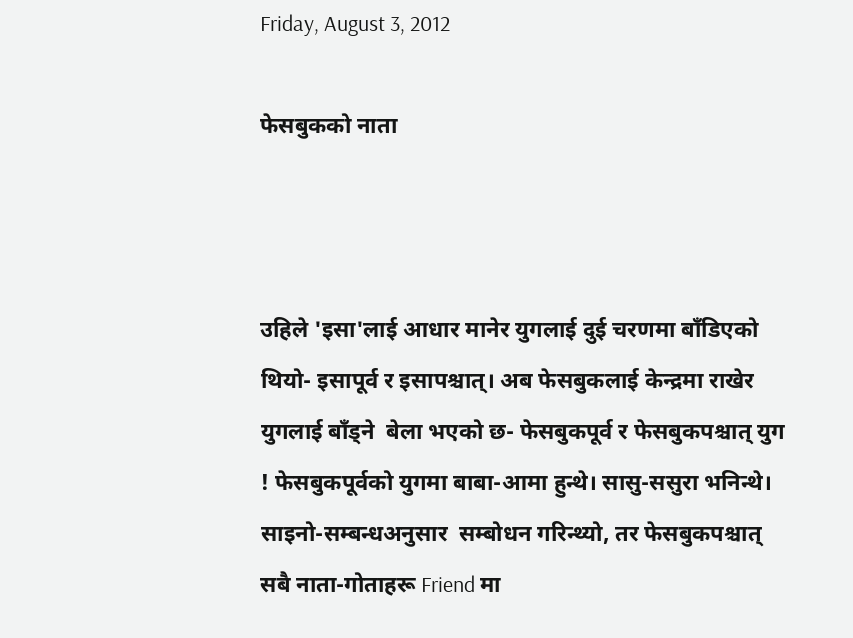Friday, August 3, 2012

फेसबुकको नाता



उहिले 'इसा'लाई आधार मानेर युगलाई दुई चरणमा बाँडिएको थियो- इसापूर्व र इसापश्चात्। अब फेसबुकलाई केन्द्रमा राखेर युगलाई बाँड्ने  बेला भएको छ- फेसबुकपूर्व र फेसबुकपश्चात् युग ! फेसबुकपूर्वको युगमा बाबा-आमा हुन्थे। सासु-ससुरा भनिन्थे। साइनो-सम्बन्धअनुसार  सम्बोधन गरिन्थ्यो, तर फेसबुकपश्चात् सबै नाता-गोताहरू Friend मा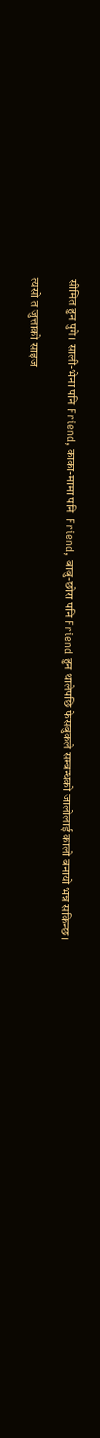सीमित हुन पुगे। साली-भेना पनि Friend, काका-मामा पनि  Friend, बाबु-छोरा पनि Friend हुन थालेपछि फेसबुकले सम्बन्धको जालोलाई कालो बनायो भन्न सकिन्छ।

त्यसो त जुत्ताको साइज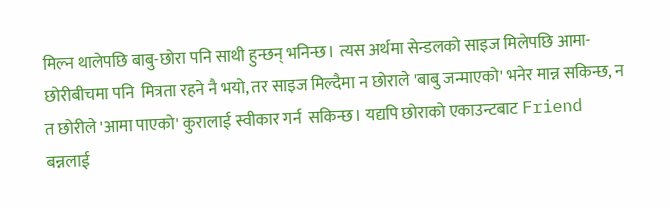मिल्न थालेपछि बाबु-छोरा पनि साथी हुन्छन् भनिन्छ। त्यस अर्थमा सेन्डलको साइज मिलेपछि आमा-छोरीबीचमा पनि  मित्रता रहने नै भयो, तर साइज मिल्दैमा न छोराले 'बाबु जन्माएको' भनेर मान्न सकिन्छ, न त छोरीले 'आमा पाएको' कुरालाई स्वीकार गर्न  सकिन्छ। यद्यपि छोराको एकाउन्टबाट Friend बन्नलाई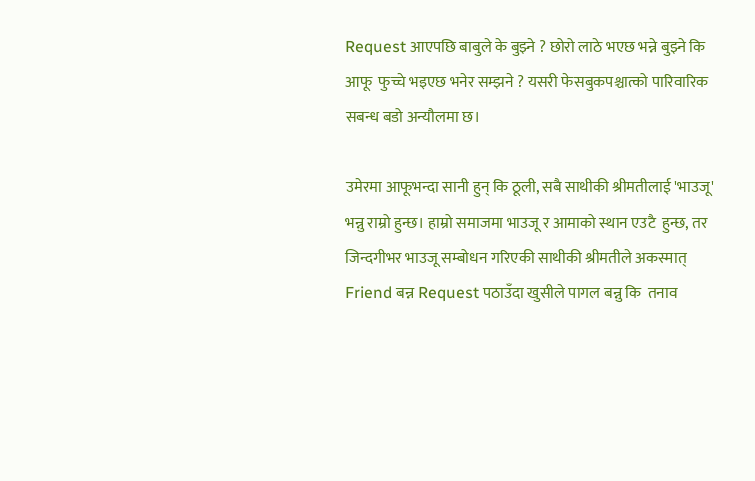Request आएपछि बाबुले के बुझ्ने ? छोरो लाठे भएछ भन्ने बुझ्ने कि आफू  फुच्चे भइएछ भनेर सम्झने ? यसरी फेसबुकपश्चात्को पारिवारिक सबन्ध बडो अन्यौलमा छ।

उमेरमा आफूभन्दा सानी हुन् कि ठूली, सबै साथीकी श्रीमतीलाई 'भाउजू' भन्नु राम्रो हुन्छ। हाम्रो समाजमा भाउजू र आमाको स्थान एउटै  हुन्छ, तर जिन्दगीभर भाउजू सम्बोधन गरिएकी साथीकी श्रीमतीले अकस्मात् Friend बन्न Request पठाउँदा खुसीले पागल बन्नु कि  तनाव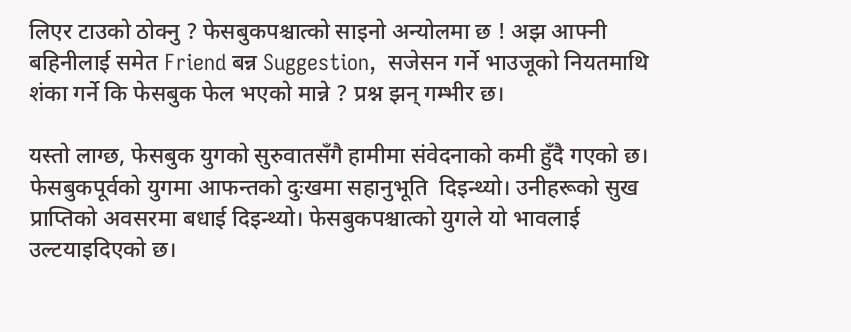लिएर टाउको ठोक्नु ? फेसबुकपश्चात्को साइनो अन्योलमा छ ! अझ आफ्नी बहिनीलाई समेत Friend बन्न Suggestion,  सजेसन गर्ने भाउजूको नियतमाथि शंका गर्ने कि फेसबुक फेल भएको मान्ने ? प्रश्न झन् गम्भीर छ।

यस्तो लाग्छ, फेसबुक युगको सुरुवातसँगै हामीमा संवेदनाको कमी हुँदै गएको छ। फेसबुकपूर्वको युगमा आफन्तको दुःखमा सहानुभूति  दिइन्थ्यो। उनीहरूको सुख प्राप्तिको अवसरमा बधाई दिइन्थ्यो। फेसबुकपश्चात्को युगले यो भावलाई उल्टयाइदिएको छ।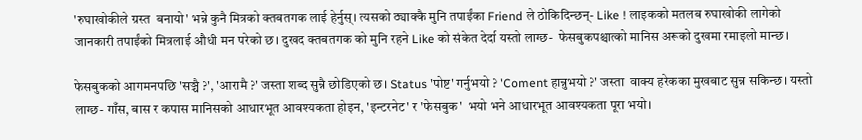'रुघाखोकीले ग्रस्त  बनायो' भन्ने कुनै मित्रको क्तबतगक लाई हेर्नुस्। त्यसको ठ्याक्कै मुनि तपाईंका Friend ले ठोकिदिन्छन्- Like ! लाइकको मतलब रुघाखोकी लागेको जानकारी तपाईंको मित्रलाई औधी मन परेको छ। दुखद क्तबतगक को मुनि रहने Like को संकेत देर्दा यस्तो लाग्छ-  फेसबुकपश्चात्को मानिस अरूको दुखमा रमाइलो मान्छ।

फेसबुकको आगमनपछि 'सञ्चै ?', 'आरामै ?' जस्ता शब्द सुन्नै छोडिएको छ। Status 'पोष्ट' गर्नुभयो ? 'Coment हान्नुभयो ?' जस्ता  वाक्य हरेकका मुखबाट सुन्न सकिन्छ। यस्तो लाग्छ- गाँस, बास र कपास मानिसको आधारभूत आवश्यकता होइन, 'इन्टरनेट' र 'फेसबुक'  भयो भने आधारभूत आवश्यकता पूरा भयो।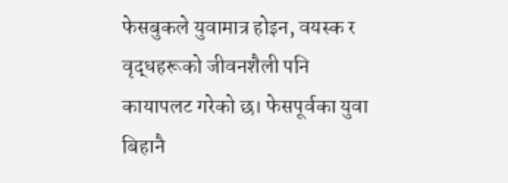फेसबुकले युवामात्र होइन, वयस्क र वृद्धहरूको जीवनशैली पनि कायापलट गरेको छ। फेसपूर्वका युवा बिहानै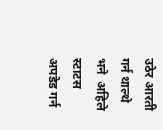उठेर आरती गर्न थाल्थे भने  अहिले स्टाटस अपडेड गर्न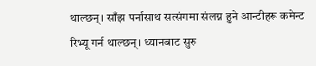थाल्छन्। साँझ पर्नासाथ सत्संगमा संलग्न हुने आन्टीहरू कमेन्ट रिभ्यू गर्न थाल्छन्। ध्यानबाट सुरु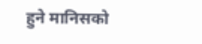हुने मानिसको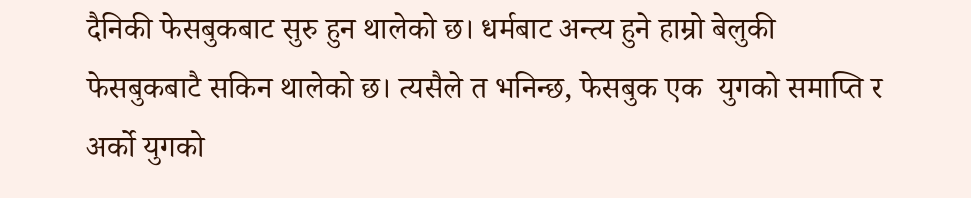दैनिकी फेसबुकबाट सुरु हुन थालेको छ। धर्मबाट अन्त्य हुने हाम्रो बेलुकी फेसबुकबाटै सकिन थालेको छ। त्यसैले त भनिन्छ, फेसबुक एक  युगको समाप्ति र अर्को युगको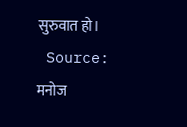सुरुवात हो।
 Source:
मनोज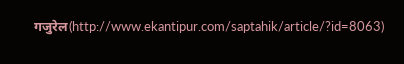गजुरेल(http://www.ekantipur.com/saptahik/article/?id=8063)